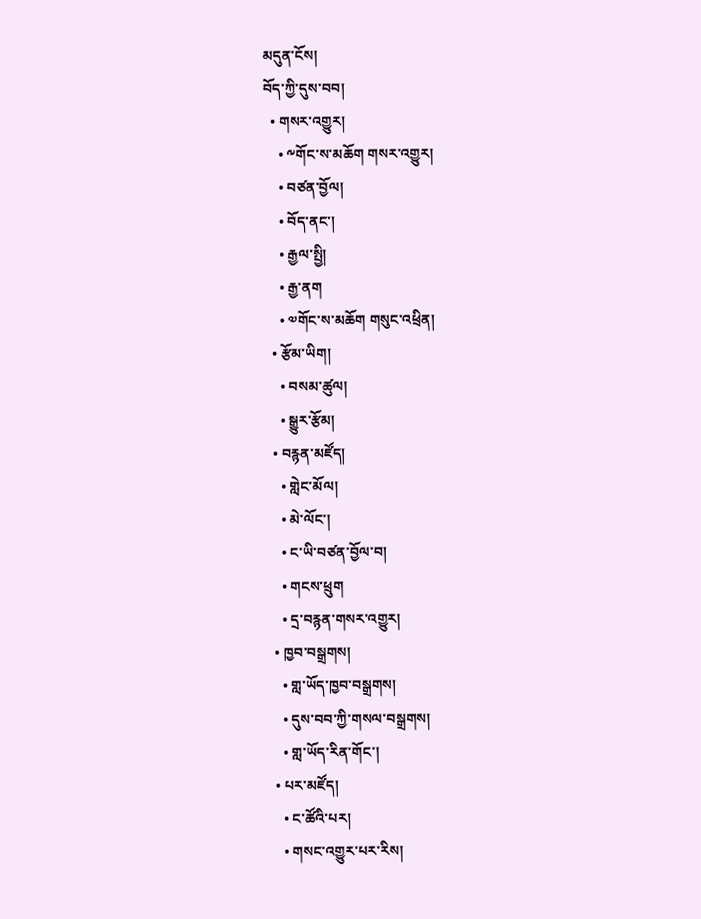མདུན་ངོས།
བོད་ཀྱི་དུས་བབ།
  • གསར་འགྱུར།
    • ༸གོང་ས་མཆོག གསར་འགྱུར།
    • བཙན་བྱོལ།
    • བོད་ནང་།
    • རྒྱལ་སྤྱི།
    • རྒྱ་ནག
    • ༧གོང་ས་མཆོག གསུང་འཕྲིན།
  • རྩོམ་ཡིག།
    • བསམ་ཚུལ།
    • སྒྱུར་རྩོམ།
  • བརྙན་མཛོད།
    • གླེང་མོལ།
    • མེ་ལོང་།
    • ང་ཡི་བཙན་བྱོལ་བ།
    • གངས་ཕྲུག
    • དྲ་བརྙན་གསར་འགྱུར།
  • ཁྱབ་བསྒྲགས།
    • གླ་ཡོད་ཁྱབ་བསྒྲགས།
    • དུས་བབ་ཀྱི་གསལ་བསྒྲགས།
    • གླ་ཡོད་རིན་གོང་།
  • པར་མཛོད།
    • ང་ཚོའི་པར།
    • གསང་འགྱུར་པར་རིས།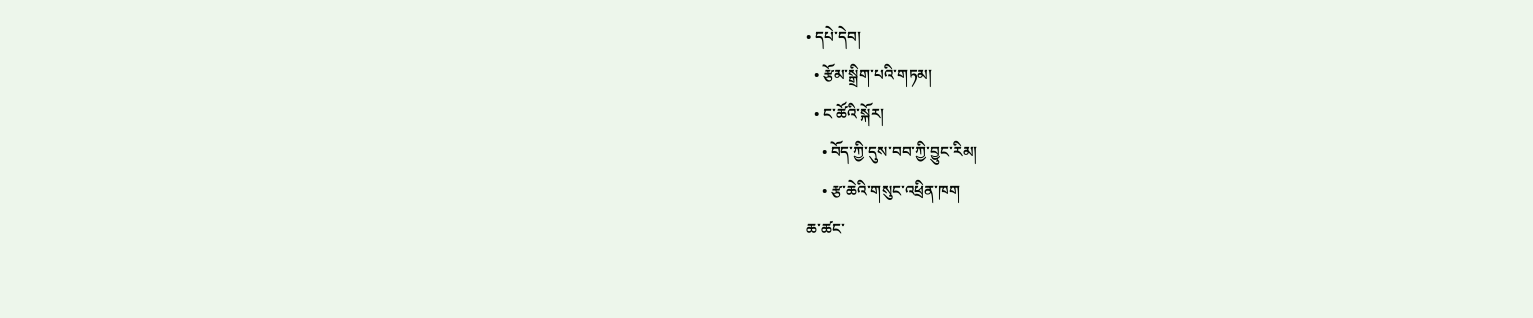• དཔེ་དེབ།
  • རྩོམ་སྒྲིག་པའི་གཏམ།
  • ང་ཚོའི་སྐོར།
    • བོད་ཀྱི་དུས་བབ་ཀྱི་བྱུང་རིམ།
    • རྩ་ཆེའི་གསུང་འཕྲིན་ཁག
ཆ་ཚང་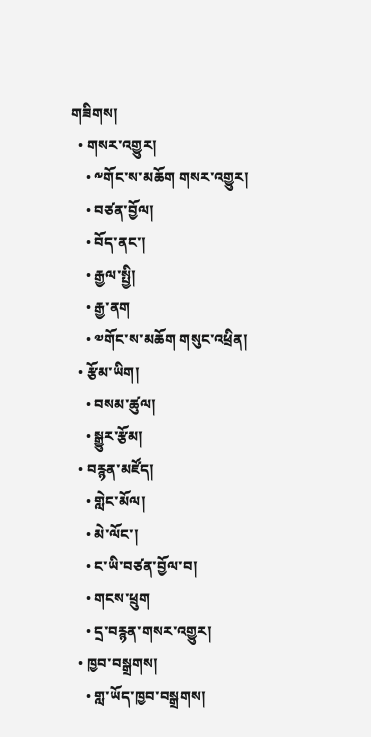གཟིགས།
  • གསར་འགྱུར།
    • ༸གོང་ས་མཆོག གསར་འགྱུར།
    • བཙན་བྱོལ།
    • བོད་ནང་།
    • རྒྱལ་སྤྱི།
    • རྒྱ་ནག
    • ༧གོང་ས་མཆོག གསུང་འཕྲིན།
  • རྩོམ་ཡིག།
    • བསམ་ཚུལ།
    • སྒྱུར་རྩོམ།
  • བརྙན་མཛོད།
    • གླེང་མོལ།
    • མེ་ལོང་།
    • ང་ཡི་བཙན་བྱོལ་བ།
    • གངས་ཕྲུག
    • དྲ་བརྙན་གསར་འགྱུར།
  • ཁྱབ་བསྒྲགས།
    • གླ་ཡོད་ཁྱབ་བསྒྲགས།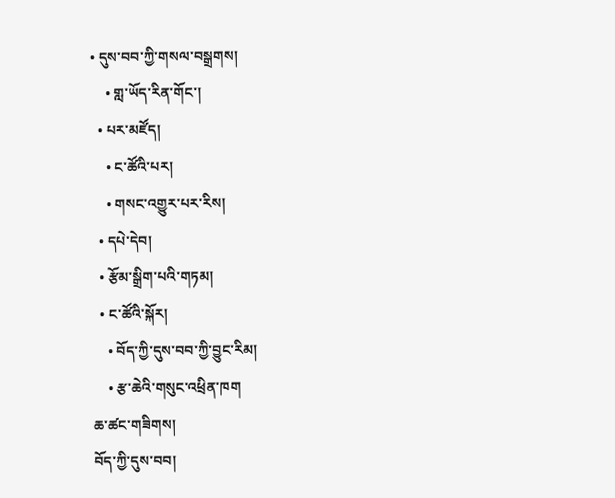• དུས་བབ་ཀྱི་གསལ་བསྒྲགས།
    • གླ་ཡོད་རིན་གོང་།
  • པར་མཛོད།
    • ང་ཚོའི་པར།
    • གསང་འགྱུར་པར་རིས།
  • དཔེ་དེབ།
  • རྩོམ་སྒྲིག་པའི་གཏམ།
  • ང་ཚོའི་སྐོར།
    • བོད་ཀྱི་དུས་བབ་ཀྱི་བྱུང་རིམ།
    • རྩ་ཆེའི་གསུང་འཕྲིན་ཁག
ཆ་ཚང་གཟིགས།
བོད་ཀྱི་དུས་བབ།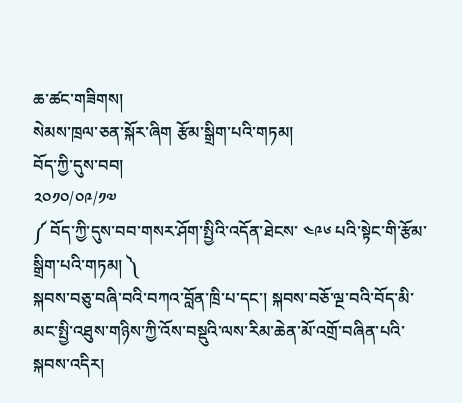ཆ་ཚང་གཟིགས།
སེམས་ཁྲལ་ཅན་སྐོར་ཞིག རྩོམ་སྒྲིག་པའི་གཏམ།
བོད་ཀྱི་དུས་བབ།
༢༠༡༠/༠༩/༡༧
༼ བོད་ཀྱི་དུས་བབ་གསར་ཤོག་སྤྱིའི་འདོན་ཐེངས་ ༤༩༦ པའི་སྟེང་གི་རྩོམ་སྒྲིག་པའི་གཏམ། ༽
སྐབས་བཅུ་བཞི་བའི་བཀའ་བློན་ཁྲི་པ་དང་། སྐབས་བཅོ་ལྔ་བའི་བོད་མི་མང་སྤྱི་འཐུས་གཉིས་ཀྱི་འོས་བསྡུའི་ལས་རིམ་ཆེན་མོ་འགྲོ་བཞིན་པའི་སྐབས་འདིར།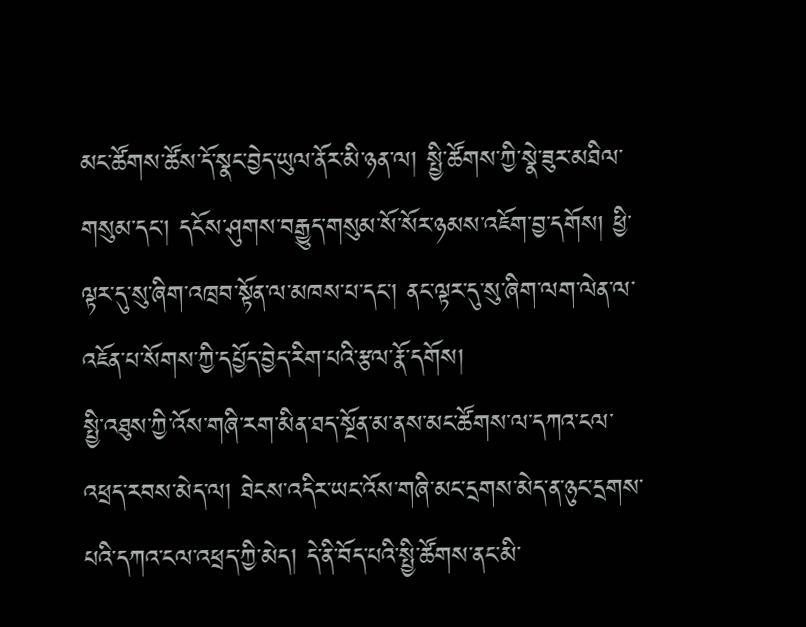མང་ཚོགས་ཚོས་དོ་སྣང་བྱེད་ཡུལ་ནོར་མི་ཉན་ལ། སྤྱི་ཚོགས་ཀྱི་སྣེ་ཟུར་མཐིལ་གསུམ་དང་། དངོས་ཤུགས་བརྒྱུད་གསུམ་སོ་སོར་ཉམས་འཇོག་བྱ་དགོས། ཕྱི་ལྟར་དུ་སུ་ཞིག་འཁྲབ་སྟོན་ལ་མཁས་པ་དང་། ནང་ལྟར་དུ་སུ་ཞིག་ལག་ལེན་ལ་འཇོན་པ་སོགས་ཀྱི་དཔྱོད་བྱེད་རིག་པའི་རྩལ་རྣོ་དགོས།
སྤྱི་འཐུས་ཀྱི་འོས་གཞི་རག་མིན་ཐད་སྔོན་མ་ནས་མང་ཚོགས་ལ་དཀའ་ངལ་འཕྲད་རབས་མེད་ལ། ཐེངས་འདིར་ཡང་འོས་གཞི་མང་དྲགས་མེད་ན་ཉུང་དྲགས་པའི་དཀའ་ངལ་འཕྲད་ཀྱི་མེད། དེ་ནི་བོད་པའི་སྤྱི་ཚོགས་ནང་མི་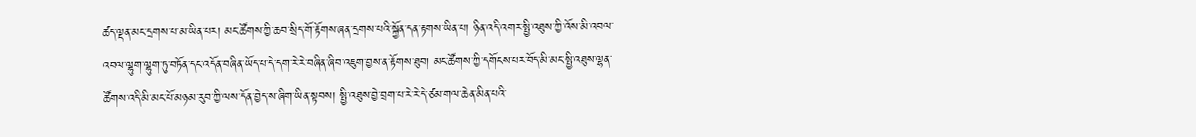ཚད་ལྡན་མང་དྲགས་པ་མ་ཡིན་པར། མང་ཚོགས་ཀྱི་ཆབ་སྲིད་གོ་རྟོགས་ཞན་དྲགས་པའི་སྐྱོན་དན་རྟགས་ཡིན་པ། ཉིན་འདི་འགར་སྤྱི་འཐུས་ཀྱི་འོས་མི་འབལ་འབལ་ལྷུག་ལྷུག་ཏུ་བཏོན་དང་འདོན་བཞིན་ཡོད་པ་དེ་དག་རེ་རེ་བཞིན་ཞིབ་འཇུག་བྱས་ན་རྟོགས་ཐུབ། མང་ཚོགས་ཀྱི་དགོངས་པར་བོད་མི་མང་སྤྱི་འཐུས་ལྷན་ཚོགས་འདི་མི་མང་པོ་མཉམ་རུབ་ཀྱི་ལས་དོན་བྱེད་ས་ཞིག་ཡིན་སྟབས། སྤྱི་འཐུས་བྱེ་བྲག་པ་རེ་རེ་དེ་ཙམ་གལ་ཆེན་མིན་པའི་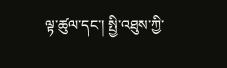ལྟ་ཚུལ་དང་། སྤྱི་འཐུས་ཀྱི་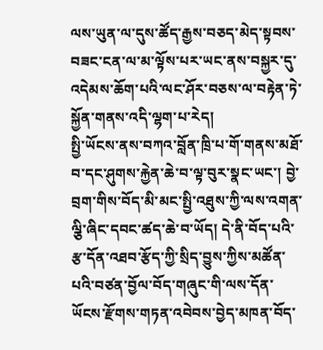ལས་ཡུན་ལ་དུས་ཚོད་རྒྱས་བཅད་མེད་སྟབས་བཟང་ངན་ལ་མ་ལྟོས་པར་ཡང་ནས་བསྐྱར་དུ་འདེམས་ཆོག་པའི་ལང་ཤོར་བཅས་ལ་བརྟེན་ཏེ་སྐྱོན་གནས་འདི་ལྷག་པ་རེད།
སྤྱི་ཡོངས་ནས་བཀའ་བློན་ཁྲི་པ་གོ་གནས་མཐོ་བ་དང་ཤུགས་རྐྱེན་ཆེ་བ་ལྟ་བུར་སྣང་ཡང་། བྱེ་བྲག་གིས་བོད་མི་མང་སྤྱི་འཐུས་ཀྱི་ལས་འགན་ལྕི་ཞིང་དབང་ཚད་ཆེ་བ་ཡོད། དེ་ནི་བོད་པའི་རྩ་དོན་འཐབ་རྩོད་ཀྱི་སྲིད་བྱུས་ཀྱིས་མཚོན་པའི་བཙན་བྱོལ་བོད་གཞུང་གི་ལས་དོན་ཡོངས་རྫོགས་གཏན་འབེབས་བྱེད་མཁན་བོད་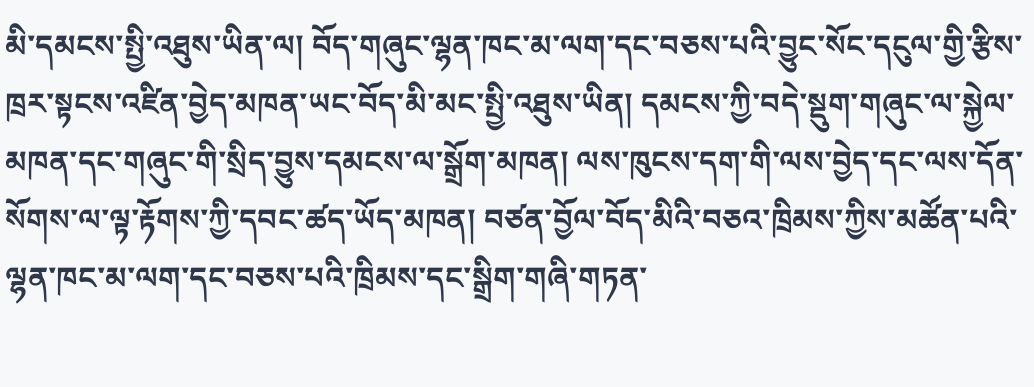མི་དམངས་སྤྱི་འཐུས་ཡིན་ལ། བོད་གཞུང་ལྷན་ཁང་མ་ལག་དང་བཅས་པའི་བྱུང་སོང་དངུལ་གྱི་རྩིས་ཁྲར་སྟངས་འཛིན་བྱེད་མཁན་ཡང་བོད་མི་མང་སྤྱི་འཐུས་ཡིན། དམངས་ཀྱི་བདེ་སྡུག་གཞུང་ལ་སྐྱེལ་མཁན་དང་གཞུང་གི་སྲིད་བྱུས་དམངས་ལ་སྒྲོག་མཁན། ལས་ཁུངས་དག་གི་ལས་བྱེད་དང་ལས་དོན་སོགས་ལ་ལྟ་རྟོགས་ཀྱི་དབང་ཚད་ཡོད་མཁན། བཙན་བྱོལ་བོད་མིའི་བཅའ་ཁྲིམས་ཀྱིས་མཚོན་པའི་ལྷན་ཁང་མ་ལག་དང་བཅས་པའི་ཁྲིམས་དང་སྒྲིག་གཞི་གཏན་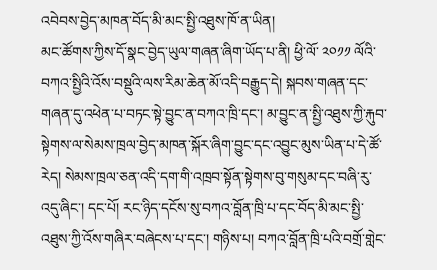འབེབས་བྱེད་མཁན་བོད་མི་མང་སྤྱི་འཐུས་ཁོ་ན་ཡིན།
མང་ཚོགས་ཀྱིས་དོ་སྣང་བྱེད་ཡུལ་གཞན་ཞིག་ཡོད་པ་ནི། ཕྱི་ལོ་ ༢༠༡༡ ལོའི་བཀའ་སྤྱིའི་འོས་བསྡུའི་ལས་རིམ་ཆེན་མོ་འདི་བརྒྱུད་དེ། སྐབས་གཞན་དང་གཞན་དུ་འཕེན་པ་བཏང་སྟེ་བྱུང་ན་བཀའ་ཁྲི་དང་། མ་བྱུང་ན་སྤྱི་འཐུས་ཀྱི་རྐུབ་སྟེགས་ལ་སེམས་ཁྲལ་བྱེད་མཁན་སྐོར་ཞིག་བྱུང་དང་འབྱུང་མུས་ཡིན་པ་དེ་ཚོ་རེད། སེམས་ཁྲལ་ཅན་འདི་དག་གི་འཁྲབ་སྟོན་སྟེགས་བུ་གསུམ་དང་བཞི་རུ་འདུ་ཞིང་། དང་པོ། རང་ཉིད་དངོས་སུ་བཀའ་བློན་ཁྲི་པ་དང་བོད་མི་མང་སྤྱི་འཐུས་ཀྱི་འོས་གཞིར་བཞེངས་པ་དང་། གཉིས་པ། བཀའ་བློན་ཁྲི་པའི་བགྲོ་གླེང་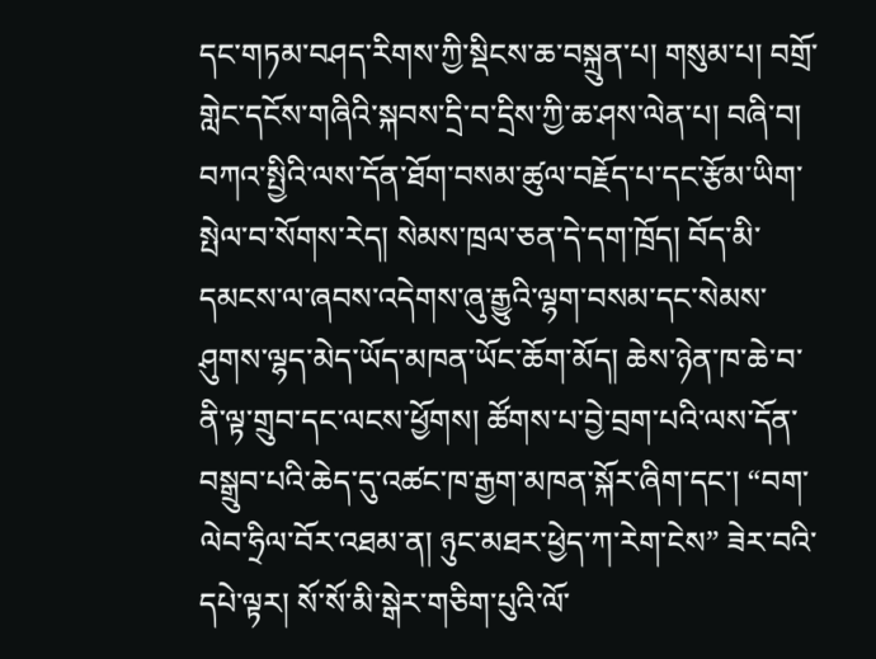དང་གཏམ་བཤད་རིགས་ཀྱི་སྡིངས་ཆ་བསྐྲུན་པ། གསུམ་པ། བགྲོ་གླེང་དངོས་གཞིའི་སྐབས་དྲི་བ་དྲིས་ཀྱི་ཆ་ཤས་ལེན་པ། བཞི་བ། བཀའ་སྤྱིའི་ལས་དོན་ཐོག་བསམ་ཚུལ་བརྗོད་པ་དང་རྩོམ་ཡིག་སྤེལ་བ་སོགས་རེད། སེམས་ཁྲལ་ཅན་དེ་དག་ཁྲོད། བོད་མི་དམངས་ལ་ཞབས་འདེགས་ཞུ་རྒྱུའི་ལྷག་བསམ་དང་སེམས་ཤུགས་ལྷད་མེད་ཡོད་མཁན་ཡོང་ཆོག་མོད། ཆེས་ཉེན་ཁ་ཆེ་བ་ནི་ལྟ་གྲུབ་དང་ལངས་ཕྱོགས། ཚོགས་པ་བྱེ་བྲག་པའི་ལས་དོན་བསྒྲུབ་པའི་ཆེད་དུ་འཚང་ཁ་རྒྱག་མཁན་སྐོར་ཞིག་དང་། “བག་ལེབ་ཧྲིལ་བོར་འཐམ་ན། ཉུང་མཐར་ཕྱེད་ཀ་རེག་ངེས” ཟེར་བའི་དཔེ་ལྟར། སོ་སོ་མི་སྒེར་གཅིག་པུའི་ལོ་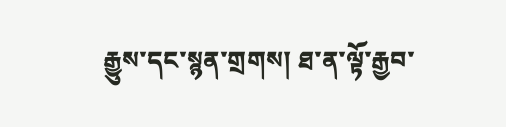རྒྱུས་དང་སྙན་གྲགས། ཐ་ན་ལྟོ་རྒྱབ་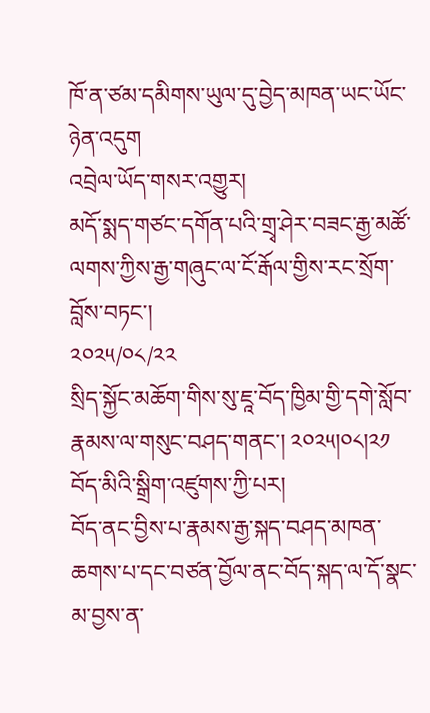ཁོ་ན་ཙམ་དམིགས་ཡུལ་དུ་བྱེད་མཁན་ཡང་ཡོང་ཉེན་འདུག
འབྲེལ་ཡོད་གསར་འགྱུར།
མདོ་སྨད་གཙང་དགོན་པའི་གྲྭ་ཤེར་བཟང་རྒྱ་མཚོ་ལགས་ཀྱིས་རྒྱ་གཞུང་ལ་ངོ་རྒོལ་གྱིས་རང་སྲོག་བློས་བཏང་།
༢༠༢༥/༠༨/༢༢
སྲིད་སྐྱོང་མཆོག་གིས་སུ་ཇཱ་བོད་ཁྱིམ་གྱི་དགེ་སློབ་རྣམས་ལ་གསུང་བཤད་གནང་། ༢༠༢༥།༠༨།༢༡ བོད་མིའི་སྒྲིག་འཛུགས་ཀྱི་པར།
བོད་ནང་བྱིས་པ་རྣམས་རྒྱ་སྐད་བཤད་མཁན་ཆགས་པ་དང་བཙན་བྱོལ་ནང་བོད་སྐད་ལ་དོ་སྣང་མ་བྱས་ན་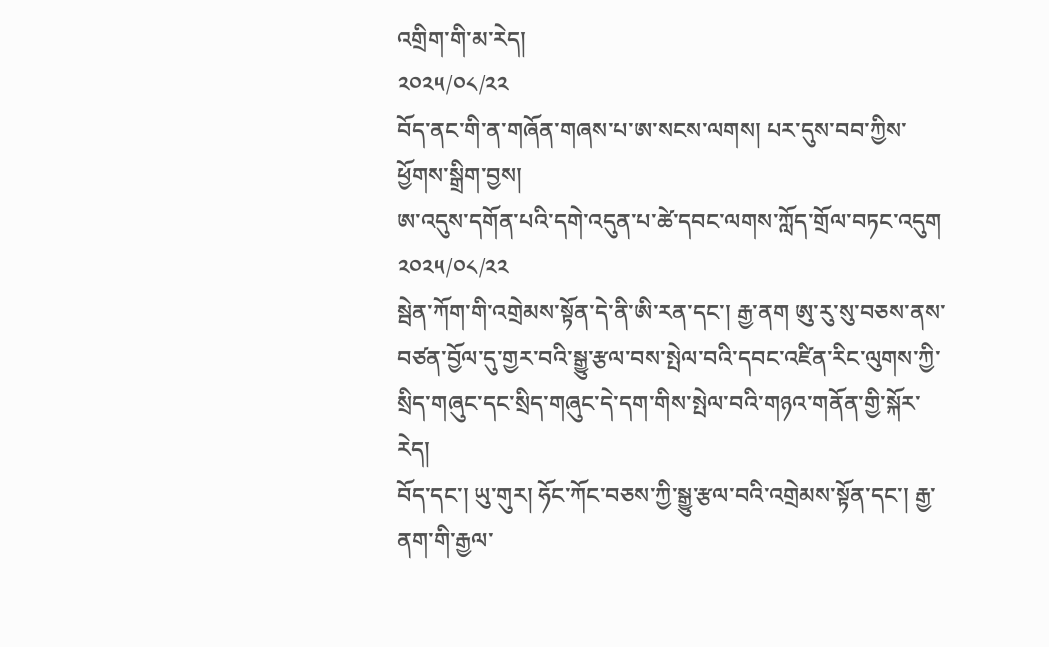འགྲིག་གི་མ་རེད།
༢༠༢༥/༠༨/༢༢
བོད་ནང་གི་ན་གཞོན་གཞས་པ་ཨ་སངས་ལགས། པར་དུས་བབ་ཀྱིས་ཕྱོགས་སྒྲིག་བྱས།
ཨ་འདུས་དགོན་པའི་དགེ་འདུན་པ་ཚེ་དབང་ལགས་ཀློད་གྲོལ་བཏང་འདུག
༢༠༢༥/༠༨/༢༢
སྦེན་ཀོག་གི་འགྲེམས་སྟོན་དེ་ནི་ཨི་རན་དང་། རྒྱ་ནག ཨུ་རུ་སུ་བཅས་ནས་བཙན་བྱོལ་དུ་གྱར་བའི་སྒྱུ་རྩལ་བས་སྤེལ་བའི་དབང་འཛིན་རིང་ལུགས་ཀྱི་སྲིད་གཞུང་དང་སྲིད་གཞུང་དེ་དག་གིས་སྤེལ་བའི་གཉའ་གནོན་གྱི་སྐོར་རེད།
བོད་དང་། ཡུ་གུར། ཧོང་ཀོང་བཅས་ཀྱི་སྒྱུ་རྩལ་བའི་འགྲེམས་སྟོན་དང་། རྒྱ་ནག་གི་རྒྱལ་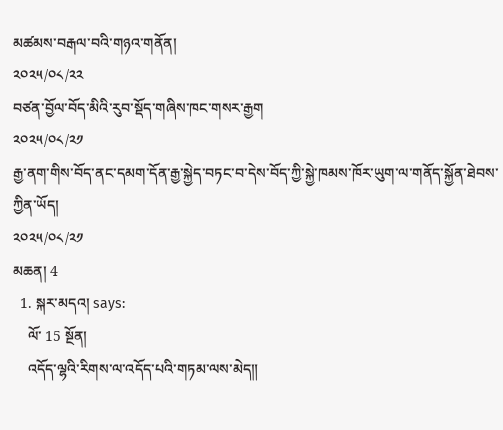མཚམས་བརྒལ་བའི་གཉའ་གནོན།
༢༠༢༥/༠༨/༢༢
བཙན་བྱོལ་བོད་མིའི་རུབ་སྡོད་གཞིས་ཁང་གསར་རྒྱག
༢༠༢༥/༠༨/༢༡
རྒྱ་ནག་གིས་བོད་ནང་དམག་དོན་རྒྱ་སྐྱེད་བཏང་བ་དེས་བོད་ཀྱི་སྐྱེ་ཁམས་ཁོར་ཡུག་ལ་གནོད་སྐྱོན་ཐེབས་ཀྱིན་ཡོད།
༢༠༢༥/༠༨/༢༡
མཆན། 4
  1. སྐར་མདའ། says:
    ལོ་ 15 སྔོན།
    འདོད་ལྷའི་རིགས་ལ་འདོད་པའི་གཏམ་ལས་མེད༎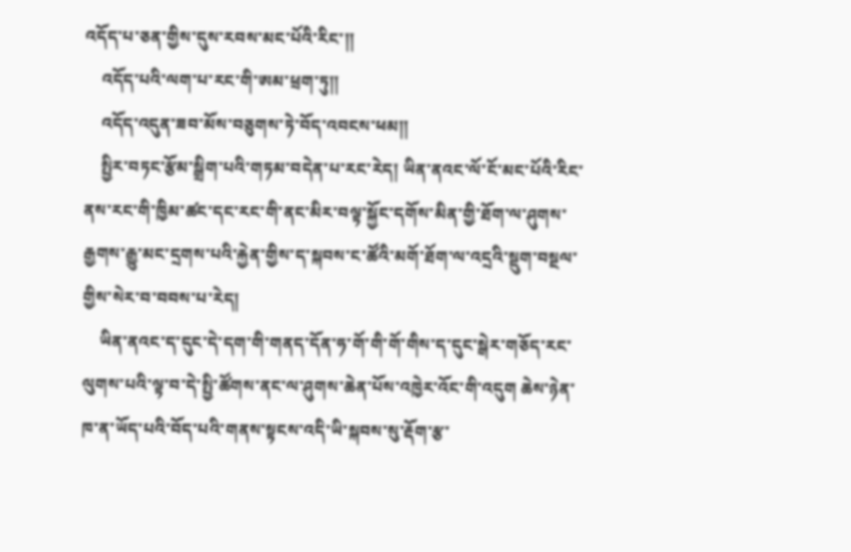འདོད་པ་ཅན་གྱིས་དུས་རབས་མང་པོའི་རིང་༎
    འདོད་པའི་ལག་པ་རང་གི་ཨམ་ཕྲག་ཏུ༎
    འདོད་འདུན་ཟབ་མོས་བཅུགས་ཏེ་བོད་འབངས་ཕམ༎
    སྤྱིར་བཏང་རྩོམ་སྒྲིག་པའི་གཏམ་བདེན་པ་རང་རེད། ཡིན་ནའང་ལོ་ངོ་མང་པོའི་རིང་ནས་རང་གི་ཁྱིམ་ཚང་དང་རང་གི་ནང་མིར་བལྟ་སྐྱོང་དགོས་མིན་གྱི་ཐོག་ལ་ཤུགས་རྒྱགས་རྒྱུ་མང་དྲགས་པའི་རྐྱེན་གྱིས་ད་སྐབས་ང་ཚོའི་མགོ་ཐོག་ལ་འདྲའི་སྡུག་བསྔལ་གྱིས་སེར་བ་བབས་པ་རེད།
    ཡིན་ནའང་ད་དུང་དེ་དག་གི་གནད་དོན་ཧ་གོ་གི་གོ་གིས་ད་དུང་སྒེར་གཅོད་རང་ལུགས་པའི་ལྟ་བ་དེ་སྤྱི་ཚོགས་ནང་ལ་ཤུགས་ཆེན་པོས་འཁྱེར་འོང་གི་འདུག ཆེས་ཉེན་ཁ་ན་ཡོད་པའི་བོད་པའི་གནས་སྟངས་འདི་ཡི་སྐབས་སུ་རྡོག་རྩ་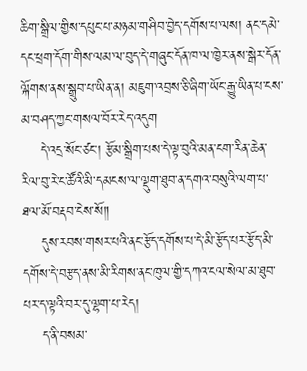ཆིག་སྒྲིལ་གྱིས་དཔུང་པ་མཉམ་གཤིབ་བྱེད་དགོས་པ་ལས། ནང་དམེ་དང་ཕྲག་དོག་གིས་ལམ་ལ་བུད་དེ་གཞུང་དོན་ཁ་ལ་ཁྱེར་ནས་སྒེར་དོན་ལྐོགས་ནས་སྒྲུབ་པ་ཡིན་ན། མཇུག་འབྲས་ཅི་ཞིག་ཡོང་རྒྱུ་ཡིན་པ་ངས་མ་བཤད་ཀྱང་གསལ་བོར་རེད་འདུག
    དེ་འདྲ་སོང་ཙང་། རྩོམ་སྒྲིག་པས་དེ་ལྟ་བུའི་མན་ངག་རིན་ཆེན་རིལ་བུ་རེ་ང་ཚོའི་མི་དམངས་ལ་ལྡུག་ཐུབ་ན་དགའ་བསུའི་ལག་པ་ཐལ་མོ་བརྡབ་ངེས་སོ༎
    དུས་རབས་གསར་པའི་ནང་རྩོད་དགོས་པ་དེ་མི་རྩོད་པར་རྩོད་མི་དགོས་དེ་བརྩད་ནས་མི་རིགས་ནང་ཁུལ་གྱི་དཀའ་ངལ་སེལ་མ་ཐུབ་པར་ད་ལྟའི་བར་དུ་ལྷག་པ་རེད།
    ད་ནི་བསམ་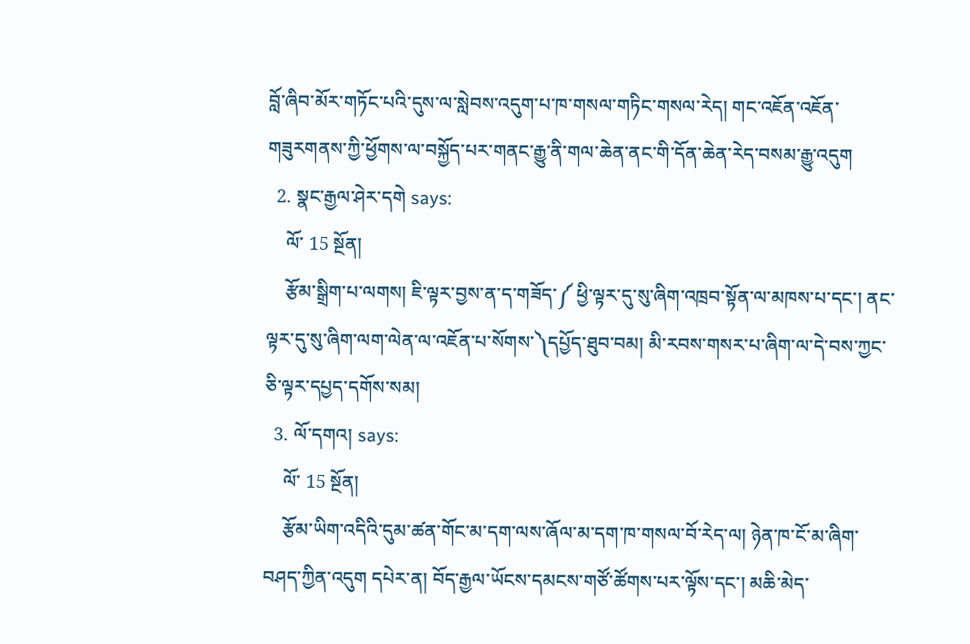བློ་ཞིབ་མོར་གཏོང་པའི་དུས་ལ་སླེབས་འདུག་པ་ཁ་གསལ་གཏིང་གསལ་རེད། གང་འཇོན་འཇོན་གཟུརགནས་ཀྱི་ཕྱོགས་ལ་བསྐྱོད་པར་གནང་རྒྱུ་ནི་གལ་ཆེན་ནང་གི་དོན་ཆེན་རེད་བསམ་རྒྱུ་འདུག
  2. སྣང་རྒྱལ་ཤེར་དགེ says:
    ལོ་ 15 སྔོན།
    རྩོམ་སྒྲིག་པ་ལགས། ཇི་ལྟར་བྱས་ན་ད་གཟོད་༼ ཕྱི་ལྟར་དུ་སུ་ཞིག་འཁྲབ་སྟོན་ལ་མཁས་པ་དང་། ནང་ལྟར་དུ་སུ་ཞིག་ལག་ལེན་ལ་འཇོན་པ་སོགས་༽དཔྱོད་ཐུབ་བམ། མི་རབས་གསར་པ་ཞིག་ལ་དེ་བས་ཀྱང་ཅི་ལྟར་དཔྱད་དགོས་སམ།
  3. ལོ་དགའ། says:
    ལོ་ 15 སྔོན།
    རྩོམ་ཡིག་འདིའི་དུམ་ཚན་གོང་མ་དག་ལས་ཞོལ་མ་དག་ཁ་གསལ་བོ་རེད་ལ། ཉེན་ཁ་ངོ་མ་ཞིག་བཤད་ཀྱིན་འདུག དཔེར་ན། བོད་རྒྱལ་ཡོངས་དམངས་གཙོ་ཚོགས་པར་ལྟོས་དང་། མཆི་མེད་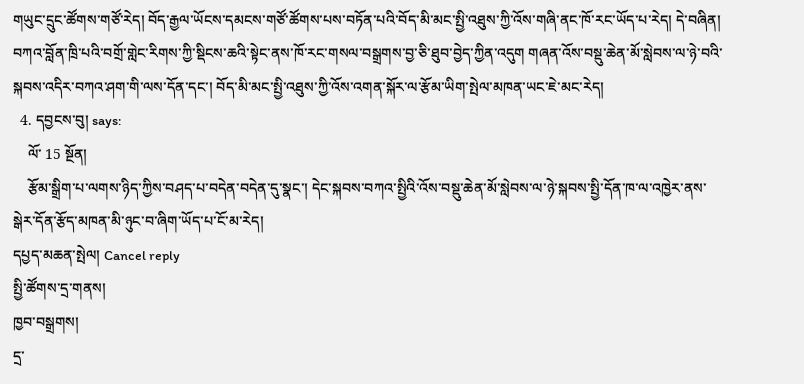གཡུང་དྲུང་ཚོགས་གཙོ་རེད། བོད་རྒྱལ་ཡོངས་དམངས་གཙོ་ཚོགས་པས་བཏོན་པའི་བོད་མི་མང་སྤྱི་འཐུས་ཀྱི་འོས་གཞི་ནང་ཁོ་རང་ཡོད་པ་རེད། དེ་བཞིན། བཀའ་བློན་ཁྲི་པའི་བགྲོ་གླེང་རིགས་ཀྱི་སྡིངས་ཆའི་སྟེང་ནས་ཁོ་རང་གསལ་བསྒྲགས་བྱ་ཅི་ཐུབ་བྱེད་ཀྱིན་འདུག གཞན་འོས་བསྡུ་ཆེན་མོ་སླེབས་ལ་ཉེ་བའི་སྐབས་འདིར་བཀའ་ཤག་གི་ལས་དོན་དང་། བོད་མི་མང་སྤྱི་འཐུས་ཀྱི་འོས་འགན་སྐོར་ལ་རྩོམ་ཡིག་སྤེལ་མཁན་ཡང་ཇེ་མང་རེད།
  4. དབྱངས་བུ། says:
    ལོ་ 15 སྔོན།
    རྩོམ་སྒྲིག་པ་ལགས་ཉིད་ཀྱིས་བཤད་པ་བདེན་བདེན་དུ་སྣང་། དེང་སྐབས་བཀའ་སྤྱིའི་འོས་བསྡུ་ཆེན་མོ་སླེབས་ལ་ཉེ་སྐབས་སྤྱི་དོན་ཁ་ལ་འཁྱེར་ནས་སྒེར་དོན་རྩོད་མཁན་མི་ཉུང་བ་ཞིག་ཡོད་པ་ངོ་མ་རེད།
དཔྱད་མཆན་སྤེལ། Cancel reply
སྤྱི་ཚོགས་དྲ་གནས།
ཁྱབ་བསྒྲགས།
དྲ་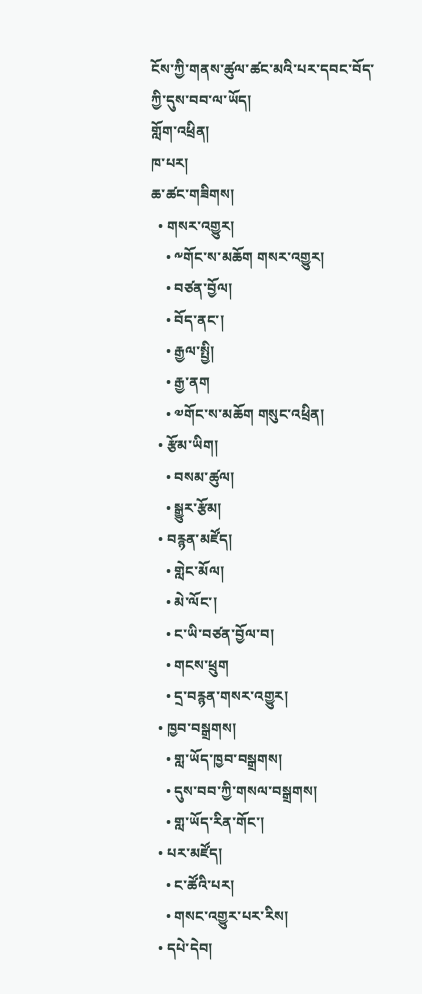ངོས་ཀྱི་གནས་ཚུལ་ཚང་མའི་པར་དབང་བོད་ཀྱི་དུས་བབ་ལ་ཡོད།
གློག་འཕྲིན།
ཁ་པར།
ཆ་ཚང་གཟིགས།
  • གསར་འགྱུར།
    • ༸གོང་ས་མཆོག གསར་འགྱུར།
    • བཙན་བྱོལ།
    • བོད་ནང་།
    • རྒྱལ་སྤྱི།
    • རྒྱ་ནག
    • ༧གོང་ས་མཆོག གསུང་འཕྲིན།
  • རྩོམ་ཡིག།
    • བསམ་ཚུལ།
    • སྒྱུར་རྩོམ།
  • བརྙན་མཛོད།
    • གླེང་མོལ།
    • མེ་ལོང་།
    • ང་ཡི་བཙན་བྱོལ་བ།
    • གངས་ཕྲུག
    • དྲ་བརྙན་གསར་འགྱུར།
  • ཁྱབ་བསྒྲགས།
    • གླ་ཡོད་ཁྱབ་བསྒྲགས།
    • དུས་བབ་ཀྱི་གསལ་བསྒྲགས།
    • གླ་ཡོད་རིན་གོང་།
  • པར་མཛོད།
    • ང་ཚོའི་པར།
    • གསང་འགྱུར་པར་རིས།
  • དཔེ་དེབ།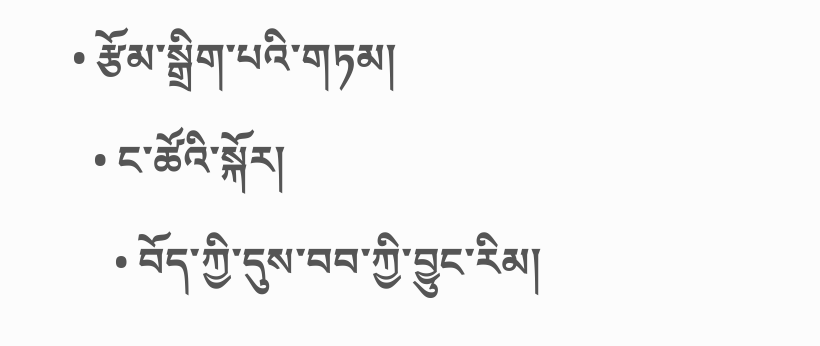• རྩོམ་སྒྲིག་པའི་གཏམ།
  • ང་ཚོའི་སྐོར།
    • བོད་ཀྱི་དུས་བབ་ཀྱི་བྱུང་རིམ།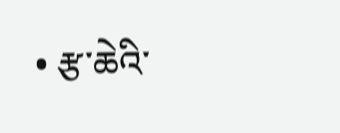• རྩ་ཆེའི་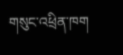གསུང་འཕྲིན་ཁག